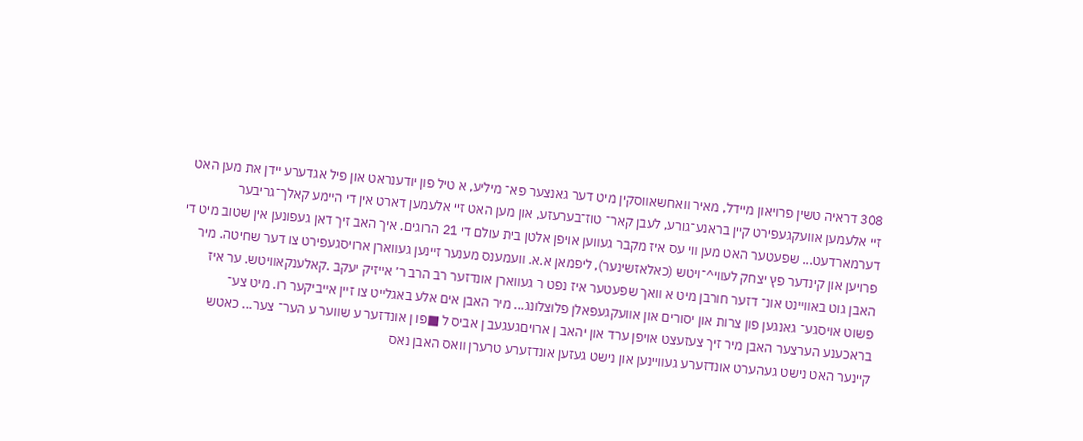308 דראיה טשין פרויאון מיידל, מאיר װאחשאװסקין מיט דער גאנצער פא־ מיליע, א טיל פון יודענראט און פיל אגדערע יידן את מען האט זיי אלעמען אװעקגעפירט קײן בראנע־גורע, לעבן קאר־ טוז־בערעזע, און מען האט זיי אלעמען דארט אין די הײמע קאלך־גריבער דערמארדעט... שפעטער האט מען װי עס איז מקבר געװען אויפן אלטן בית עולם די 21 הרוגים. איך האב זיך דאן געפונען אין שטוב מיט די פרויען און קינדער פץ יצחק לעװי^־ויטש (כאלאזשינער), ליפמאן א.א. װעמענס מענער זײנען געװארן ארויסגעפירט צו דער שחיטה. מיר האבן גוט באװײנט אונ־ דזער חורבן מיט א װאך שפעטער איז נפט ר געװארן אונדזער רב הרב ר׳ אײזיק יעקב .קאלענקאװיטש. ער איז פשוט אויסגע־ גאנגען פון צרות און יסורים און אװעקגעפאלן פלוצלונג... מיר האבן אים אלע באגלײט צו זײן אײביקער רו. מיט צע־ בראכענע הערצער האבן מיר זיך צעזעצט אויפן ערד און יהאב ן ארויםגעגעב ן אביס ל ■פו ן אונדזער ע שװער ע הער־ צער... כאטש קײנער האט נישט געהערט אונדזערע געװײנען און נישט געזען אונדזערע טרערן װאס האבן נאס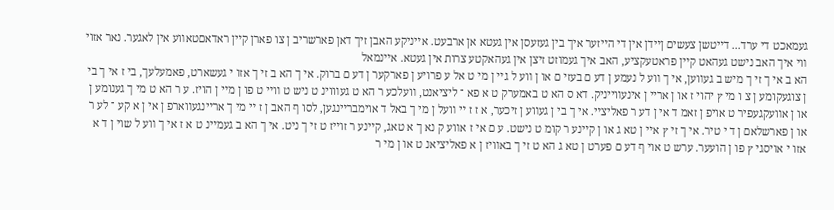געמאכט די ערד... דײטשן צעשים ןײדן אין די הײזער איך בין געזעסן אין געטא אן ארבעט. אײניקע האבן זיך דאן פארשריב ן צו פארן קײן ראדאםטאװע אין לאגער. נאר אזוי װי איך האב נישט געהאט קײן פראטעקציע, האב איך געמוזט זיצן אין געהאקטע צרות אין געטא. אײנמאל
הא ב אי ך זי ך מיש ב געװען, אי ך װע ל נעמע ן דע ם בעזי ם או ן װע ל גײ ן מי ט אל ע פרויע ן פארקער ן דע ם ברוק. אי ך הא ב זי ך אזו י געשארט, פאמעלעך, בי ז אי ך בי ן צוגעקומע ן צ ו מי ץ יהוי ז או ן אריי ן אינעװייניק. דא ס הא ט באמערק ט א פא ־ ליציאנט, װעלכע ר הא ט געװוינ ט ניש ט װײ ט פו ן מײ ן הויז. ע ר הא ט מי ך גענומע ן או ן אװעקגעפיר ט אויפ ן זאמ ד אי ן דע ר פאליצײ. אי ך בי ן געװע ן זיכער, א ז ז ײ װעל ן מי ך באל ד אוימברײנגען, לסו ף האב ן ז ײ מי ך ארײנגעװארפ ן אי ן א קע ־ לע ר או ן פארשלאם ן ד י טיר. אי ך זי ץ אײ ן טא ג או ן קײנע ר קומ ט נישט. ע ם אי ז אװע ק נא ך א טאג, קײנע ר זוײז ט זי ך ניט. אי ך הא ב געמײנ ט א ז אי ך װע ל שוי ן ד א אזו י אויסגי ץ פו ן הועער. ערש ט אוי ף דע ם פערט ן טא ג הא ט זי ך באװיז ן א פאליציאנ ט או ן מי ר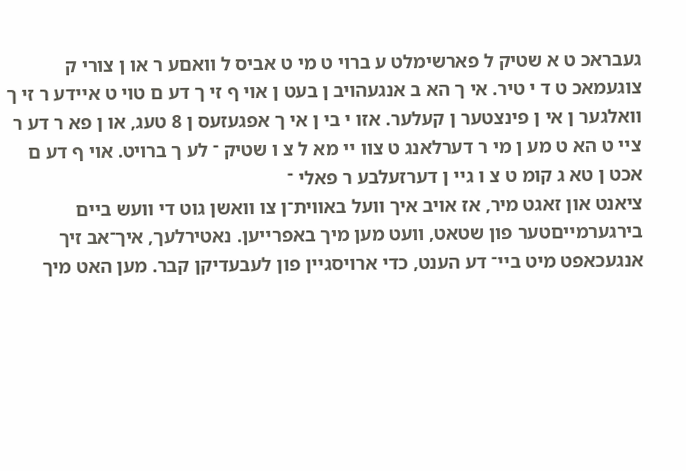געבראכ ט א שטיק ל פארשימלט ע ברוי ט מי ט אביס ל װאםע ר או ן צורי ק צוגעמאכ ט ד י טיר. אי ך הא ב אנגעהויב ן בעט ן אוי ף זי ך דע ם טוי ט אײדע ר זי ך װאלגער ן אי ן פינצטער ן קעלער. אזו י בי ן אי ך אפגעזעס ן 8 טעג, או ן פא ר דע ר צײ ט הא ט מע ן מי ר דערלאנג ט צװ ײ מא ל צ ו שטיק ־ לע ך ברויט. אוי ף דע ם אכט ן טא ג קומ ט צ ו גײ ן דערזעלבע ר פאלי ־
ציאנט און זאגט מיר, אז אויב איך װעל באװית־ן צו װאשן גוט די װעש בײם בירגערמײםטער פון שטאט, װעט מען מיך באפרײען. נאטירלעך, איך־אב זיך אנגעכאפט מיט בײ־ דע הענט, כדי ארויסגײן פון לעבעדיקן קבר. מען האט מיך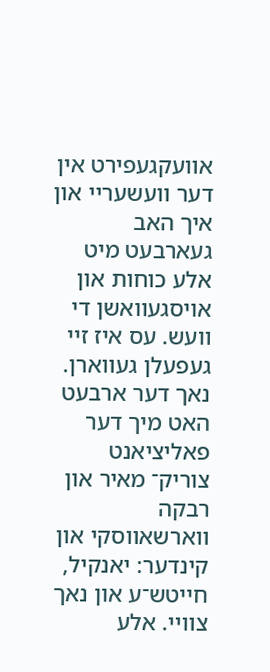אװעקגעפירט אין דער װעשערײ און איך האב געארבעט מיט אלע כוחות און אויסגעװאשן די װעש. עס איז זײ געפעלן געװארן. נאך דער ארבעט האט מיך דער פאליציאנט צוריק־ מאיר און רבקה װארשאװסקי און קינדער: יאנקיל, חײטש־ע און נאך צװײ. אלע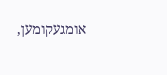אומגעקומען,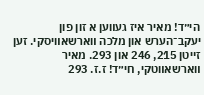הי״ד! מאיר איז געװען א זון פון יעקב־הערש און מלכה װארשאװיסקי. זען זײטן 215, 246 און 293. מאיר װארשאװטקי, חי״ד! ז.ז. 293